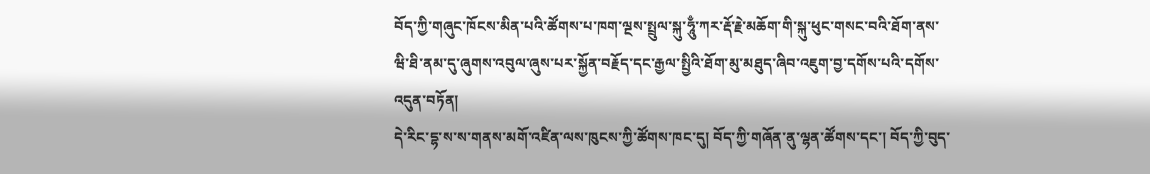བོད་ཀྱི་གཞུང་ཁོངས་མིན་པའི་ཚོགས་པ་ཁག་ལྔས་སྤྲུལ་སྐུ་ཧཱུྃ་ཀར་རྡོ་རྗེ་མཆོག་གི་སྐུ་ཕུང་གསང་བའི་ཐོག་ནས་ཝི་ཐི་ནམ་དུ་ཞུགས་འབུལ་ཞུས་པར་སྐྱོན་བརྗོད་དང་རྒྱལ་སྤྱིའི་ཐོག་མུ་མཐུད་ཞིབ་འཇུག་བྱ་དགོས་པའི་དགོས་འདུན་བཏོན།
དེ་རིང་དྷ་ས་ས་གནས་མགོ་འཛིན་ལས་ཁུངས་ཀྱི་ཚོགས་ཁང་དུ། བོད་ཀྱི་གཞོན་ནུ་ལྷན་ཚོགས་དང་། བོད་ཀྱི་བུད་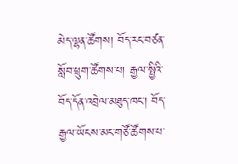མེད་ལྷན་ཚོགས། བོད་རང་བཙན་སློབ་ཕྲུག་ཚོགས་པ། རྒྱལ་སྤྱིའི་བོད་དོན་འབྲེལ་མཐུད་ཁང་། བོད་རྒྱལ་ཡོངས་མང་གཙོ་ཚོགས་པ་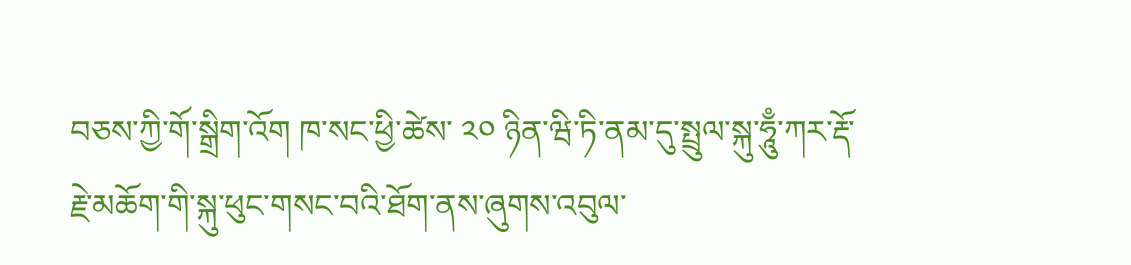བཅས་ཀྱི་གོ་སྒྲིག་འོག ཁ་སང་ཕྱི་ཚེས་ ༢༠ ཉིན་ཝི་ཏི་ནམ་དུ་སྤྲུལ་སྐུ་ཧཱུྃ་ཀར་རྡོ་རྗེ་མཆོག་གི་སྐུ་ཕུང་གསང་བའི་ཐོག་ནས་ཞུགས་འབུལ་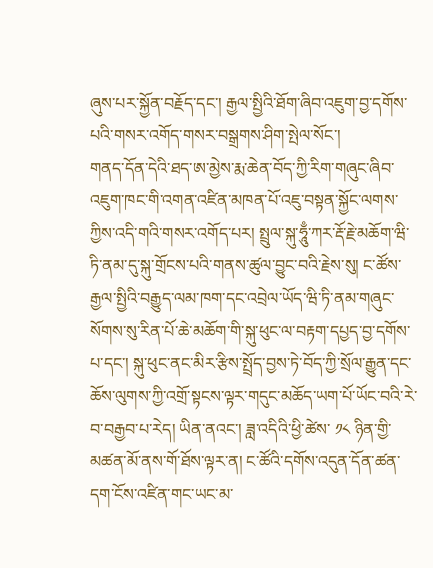ཞུས་པར་སྐྱོན་བརྗོད་དང་། རྒྱལ་སྤྱིའི་ཐོག་ཞིབ་འཇུག་བྱ་དགོས་པའི་གསར་འགོད་གསར་བསྒྲགས་ཤིག་སྤེལ་སོང་།
གནད་དོན་དེའི་ཐད་ཨ་མྱེས་རྨ་ཆེན་བོད་ཀྱི་རིག་གཞུང་ཞིབ་འཇུག་ཁང་གི་འགན་འཛིན་མཁན་པོ་འཇུ་བསྟན་སྐྱོང་ལགས་ཀྱིས་འདི་གའི་གསར་འགོད་པར། སྤྲུལ་སྐུ་ཧཱུྃ་ཀར་རྡོ་རྗེ་མཆོག་ཝི་ཏི་ནམ་དུ་སྐུ་གྲོངས་པའི་གནས་ཚུལ་བྱུང་བའི་རྗེས་སུ། ང་ཚོས་རྒྱལ་སྤྱིའི་བརྒྱུད་ལམ་ཁག་དང་འབྲེལ་ཡོད་ཝི་ཏི་ནམ་གཞུང་སོགས་སུ་རིན་པོ་ཆེ་མཆོག་གི་སྐུ་ཕུང་ལ་བརྟག་དཔྱད་བྱ་དགོས་པ་དང་། སྐུ་ཕུང་ནང་མིར་རྩིས་སྤྲོད་བྱས་ཏེ་བོད་ཀྱི་སྲོལ་རྒྱུན་དང་ཆོས་ལུགས་ཀྱི་འགྲོ་སྟངས་ལྟར་གདུང་མཆོད་ཡག་པོ་ཡོང་བའི་རེ་བ་བརྒྱབ་པ་རེད། ཡིན་ནའང་། ཟླ་འདིའི་ཕྱི་ཚེས་ ༡༨ ཉིན་གྱི་མཚན་མོ་ནས་གོ་ཐོས་ལྟར་ན། ང་ཚོའི་དགོས་འདུན་དོན་ཚན་དག་ངོས་འཛིན་གང་ཡང་མ་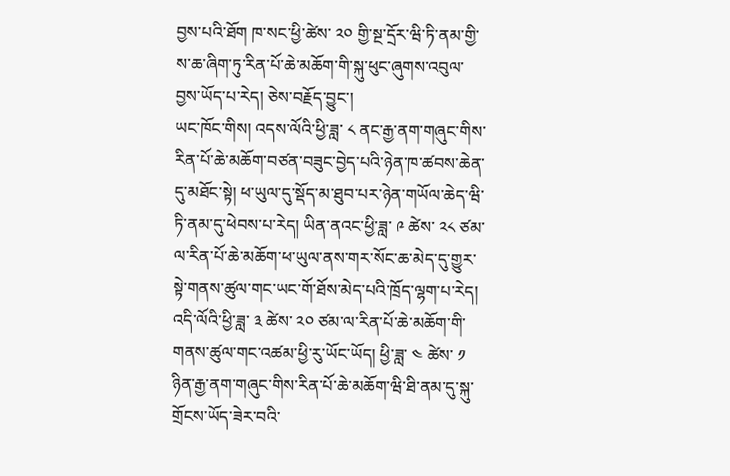བྱས་པའི་ཐོག ཁ་སང་ཕྱི་ཚེས་ ༢༠ གྱི་སྔ་དྲོར་ཝི་ཏི་ནམ་གྱི་ས་ཆ་ཞིག་ཏུ་རིན་པོ་ཆེ་མཆོག་གི་སྐུ་ཕུང་ཞུགས་འབུལ་བྱས་ཡོད་པ་རེད། ཅེས་བརྗོད་བྱུང་།
ཡང་ཁོང་གིས། འདས་ལོའི་ཕྱི་ཟླ་ ༨ ནང་རྒྱ་ནག་གཞུང་གིས་རིན་པོ་ཆེ་མཆོག་བཙན་བཟུང་བྱེད་པའི་ཉེན་ཁ་ཚབས་ཆེན་དུ་མཐོང་སྟེ། ཕ་ཡུལ་དུ་སྡོད་མ་ཐུབ་པར་ཉེན་གཡོལ་ཆེད་ཝི་ཏི་ནམ་དུ་ཕེབས་པ་རེད། ཡིན་ནའང་ཕྱི་ཟླ་ ༩ ཚེས་ ༢༨ ཙམ་ལ་རིན་པོ་ཆེ་མཆོག་ཕ་ཡུལ་ནས་གར་སོང་ཆ་མེད་དུ་གྱུར་སྟེ་གནས་ཚུལ་གང་ཡང་གོ་ཐོས་མེད་པའི་ཁྲོད་ལྷག་པ་རེད། འདི་ལོའི་ཕྱི་ཟླ་ ༣ ཚེས་ ༢༠ ཙམ་ལ་རིན་པོ་ཆེ་མཆོག་གི་གནས་ཚུལ་གང་འཚམ་ཕྱི་རུ་ཡོང་ཡོད། ཕྱི་ཟླ་ ༤ ཚེས་ ༡ ཉིན་རྒྱ་ནག་གཞུང་གིས་རིན་པོ་ཆེ་མཆོག་ཝི་ཐི་ནམ་དུ་སྐུ་གྲོངས་ཡོད་ཟེར་བའི་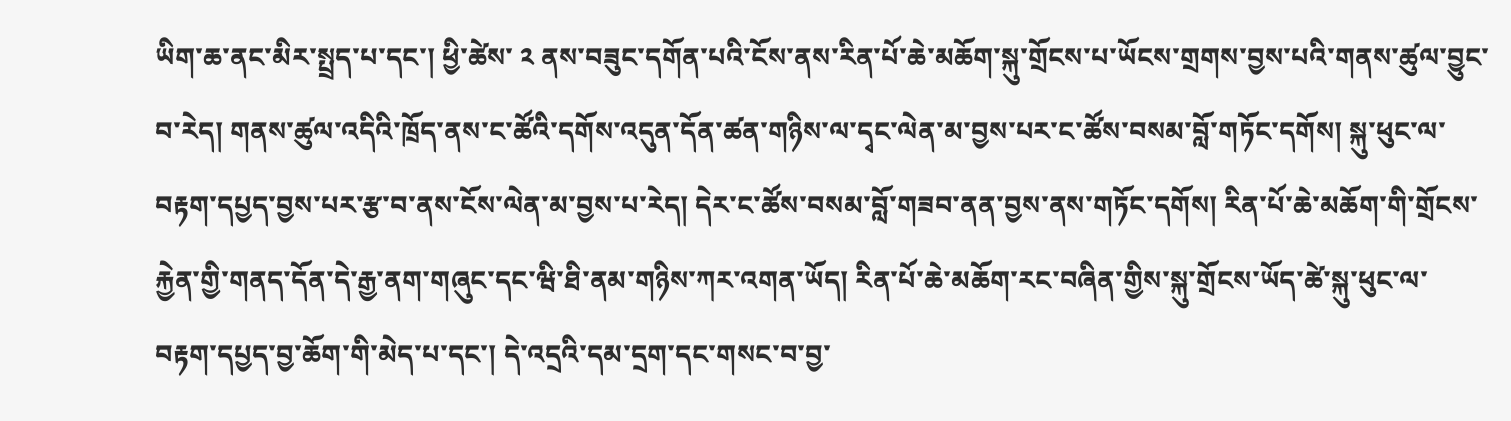ཡིག་ཆ་ནང་མིར་སྤྲད་པ་དང་། ཕྱི་ཚེས་ ༢ ནས་བཟུང་དགོན་པའི་ངོས་ནས་རིན་པོ་ཆེ་མཆོག་སྐུ་གྲོངས་པ་ཡོངས་གྲགས་བྱས་པའི་གནས་ཚུལ་བྱུང་བ་རེད། གནས་ཚུལ་འདིའི་ཁྲོད་ནས་ང་ཚོའི་དགོས་འདུན་དོན་ཚན་གཉིས་ལ་དྭང་ལེན་མ་བྱས་པར་ང་ཚོས་བསམ་བློ་གཏོང་དགོས། སྐུ་ཕུང་ལ་བརྟག་དཔྱད་བྱས་པར་རྩ་བ་ནས་ངོས་ལེན་མ་བྱས་པ་རེད། དེར་ང་ཚོས་བསམ་བློ་གཟབ་ནན་བྱས་ནས་གཏོང་དགོས། རིན་པོ་ཆེ་མཆོག་གི་གྲོངས་རྐྱེན་གྱི་གནད་དོན་དེ་རྒྱ་ནག་གཞུང་དང་ཝི་ཐི་ནམ་གཉིས་ཀར་འགན་ཡོད། རིན་པོ་ཆེ་མཆོག་རང་བཞིན་གྱིས་སྐུ་གྲོངས་ཡོད་ཚེ་སྐུ་ཕུང་ལ་བརྟག་དཔྱད་བྱ་ཆོག་གི་མེད་པ་དང་། དེ་འདྲའི་དམ་དྲག་དང་གསང་བ་བྱ་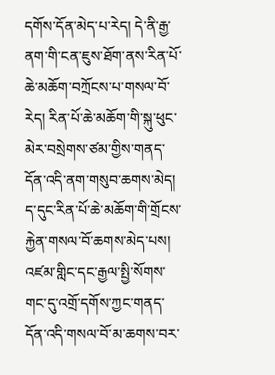དགོས་དོན་མེད་པ་རེད། དེ་ནི་རྒྱ་ནག་གི་ངན་ཇུས་ཐོག་ནས་རིན་པོ་ཆེ་མཆོག་བཀྲོངས་པ་གསལ་བོ་རེད། རིན་པོ་ཆེ་མཆོག་གི་སྐུ་ཕུང་མེར་བསྲེགས་ཙམ་གྱིས་གནད་དོན་འདི་ནག་གསུབ་ཆགས་མེད། ད་དུང་རིན་པོ་ཆེ་མཆོག་གི་གྲོངས་རྐྱེན་གསལ་བོ་ཆགས་མེད་པས། འཛམ་གླིང་དང་རྒྱལ་སྤྱི་སོགས་གང་དུ་འགྲོ་དགོས་ཀྱང་གནད་དོན་འདི་གསལ་བོ་མ་ཆགས་བར་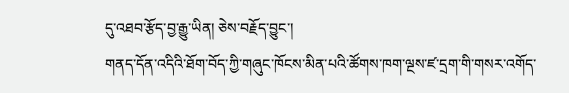དུ་འཐབ་རྩོད་བྱ་རྒྱུ་ཡིན། ཅེས་བརྗོད་བྱུང་།
གནད་དོན་འདིའི་ཐོག་བོད་ཀྱི་གཞུང་ཁོངས་མིན་པའི་ཚོགས་ཁག་ལྔས་ཛ་དྲག་གི་གསར་འགོད་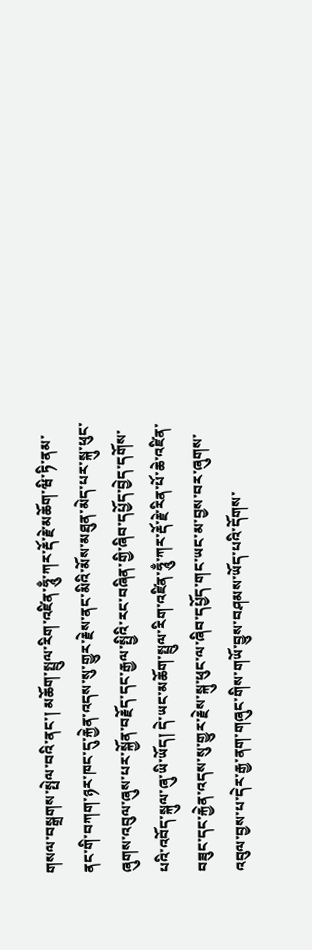གསལ་བསྒྲགས་སྤེལ་བའི་ནང་། མཆོག་སྤྲུལ་རིག་འཛིན་ཧཱུྃ་ཀར་རྡོ་རྗེ་མཆོག་ཝི་ཏི་ནམ་ནང་གི་བཀག་ཉར་ཁང་དུ་རྐྱེན་འདས་སུ་གྱུར་རྗེས་ནང་མིའི་མོས་མཐུན་མེད་པར་སྐུ་ཕུང་ཞུགས་འབུལ་ཞུས་པར་སྐྱོན་བརྗོད་དང་རྒྱལ་སྤྱིའི་རང་བཞིན་གྱི་ཞིབ་དཔྱོད་བྱེད་དགོས་པའི་འབོད་སྐུལ་ཞུ་ཡི་ཡོད། དེ་ཡང་མཆོག་སྤྲུལ་རིག་འཛིན་ཧཱུྃ་ཀར་རྡོ་རྗེ་རིན་པོ་ཆེ་འཛིན་བཟུང་དང་རྐྱེན་འདས་སུ་གྱུར་རྗེས་སྐུ་ཕུང་ལ་ཞིབ་དཔྱོད་གང་ཡང་མ་བྱས་བར་ཞུགས་འབུལ་བྱས་པ་དེར་རྒྱ་ནག་གཞུང་གིས་གཡོ་བྱུས་བཤམས་ཡོད་པའི་དོགས་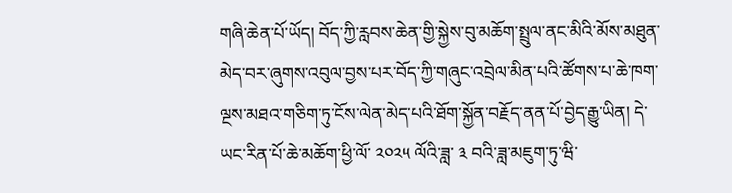གཞི་ཆེན་པོ་ཡོད། བོད་ཀྱི་རླབས་ཆེན་གྱི་སྐྱེས་བུ་མཆོག་སྤྲུལ་ནང་མིའི་མོས་མཐུན་མེད་བར་ཞུགས་འབུལ་བྱས་པར་བོད་ཀྱི་གཞུང་འབྲེལ་མིན་པའི་ཚོགས་པ་ཆེ་ཁག་ལྔས་མཐའ་གཅིག་ཏུ་ངོས་ལེན་མེད་པའི་ཐོག་སྐྱོན་བརྗོད་ནན་པོ་བྱེད་རྒྱུ་ཡིན། དེ་ཡང་རིན་པོ་ཆེ་མཆོག་ཕྱི་ལོ་ ༢༠༢༥ ལོའི་ཟླ་ ༣ བའི་ཟླ་མཇུག་ཏུ་ཝི་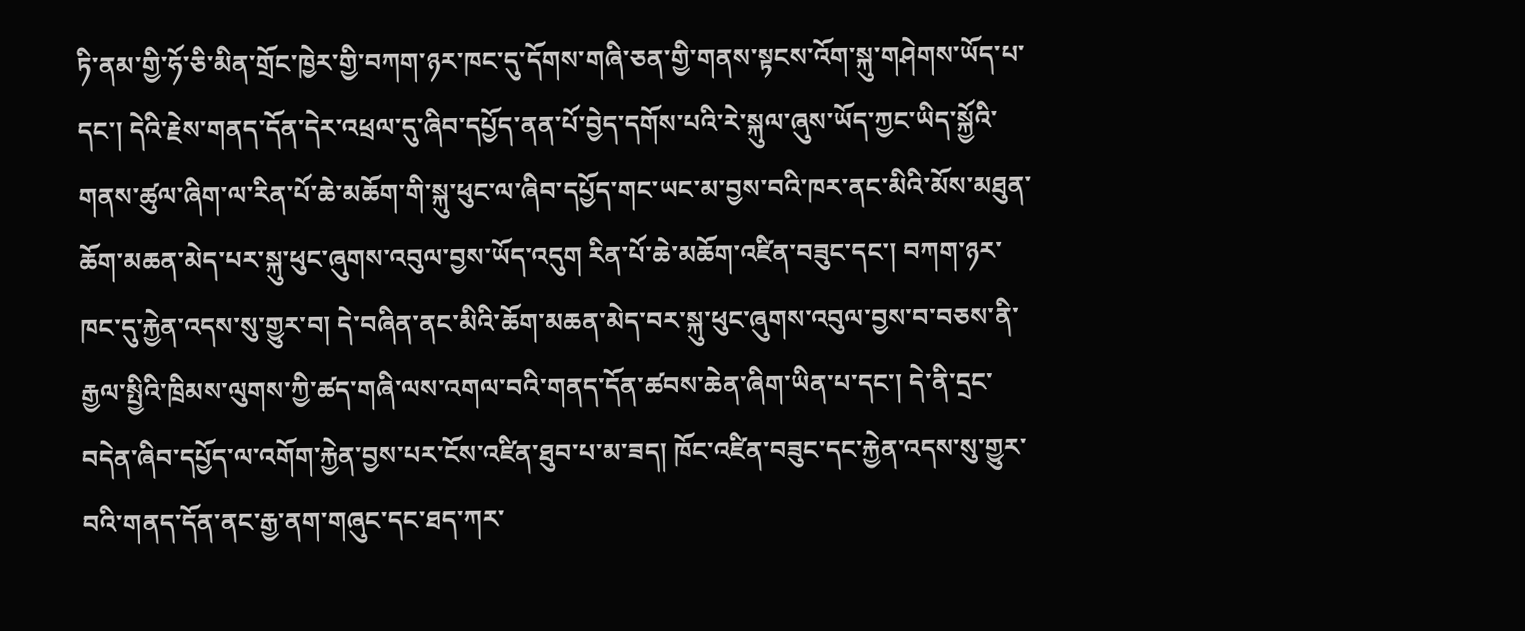ཏི་ནམ་གྱི་ཧོ་ཅི་མིན་གྲོང་ཁྱེར་གྱི་བཀག་ཉར་ཁང་དུ་དོགས་གཞི་ཅན་གྱི་གནས་སྟངས་འོག་སྐུ་གཤེགས་ཡོད་པ་དང་། དེའི་རྗེས་གནད་དོན་དེར་འཕྲལ་དུ་ཞིབ་དཔྱོད་ནན་པོ་བྱེད་དགོས་པའི་རེ་སྐུལ་ཞུས་ཡོད་ཀྱང་ཡིད་སྐྱོའི་གནས་ཚུལ་ཞིག་ལ་རིན་པོ་ཆེ་མཆོག་གི་སྐུ་ཕུང་ལ་ཞིབ་དཔྱོད་གང་ཡང་མ་བྱས་བའི་ཁར་ནང་མིའི་མོས་མཐུན་ཆོག་མཆན་མེད་པར་སྐུ་ཕུང་ཞུགས་འབུལ་བྱས་ཡོད་འདུག རིན་པོ་ཆེ་མཆོག་འཛིན་བཟུང་དང་། བཀག་ཉར་ཁང་དུ་རྐྱེན་འདས་སུ་གྱུར་བ། དེ་བཞིན་ནང་མིའི་ཆོག་མཆན་མེད་བར་སྐུ་ཕུང་ཞུགས་འབུལ་བྱས་བ་བཅས་ནི་རྒྱལ་སྤྱིའི་ཁྲིམས་ལུགས་ཀྱི་ཚད་གཞི་ལས་འགལ་བའི་གནད་དོན་ཚབས་ཆེན་ཞིག་ཡིན་པ་དང་། དེ་ནི་དྲང་བདེན་ཞིབ་དཔྱོད་ལ་འགོག་རྐྱེན་བྱས་པར་ངོས་འཛིན་ཐུབ་པ་མ་ཟད། ཁོང་འཛིན་བཟུང་དང་རྐྱེན་འདས་སུ་གྱུར་བའི་གནད་དོན་ནང་རྒྱ་ནག་གཞུང་དང་ཐད་ཀར་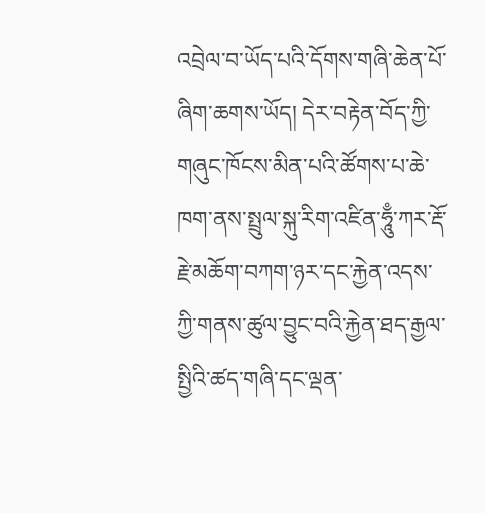འབྲེལ་བ་ཡོད་པའི་དོགས་གཞི་ཆེན་པོ་ཞིག་ཆགས་ཡོད། དེར་བརྟེན་བོད་ཀྱི་གཞུང་ཁོངས་མིན་པའི་ཚོགས་པ་ཆེ་ཁག་ནས་སྤྲུལ་སྐུ་རིག་འཛིན་ཧཱུྃ་ཀར་རྡོ་རྗེ་མཆོག་བཀག་ཉར་དང་རྐྱེན་འདས་ཀྱི་གནས་ཚུལ་བྱུང་བའི་རྐྱེན་ཐད་རྒྱལ་སྤྱིའི་ཚད་གཞི་དང་ལྡན་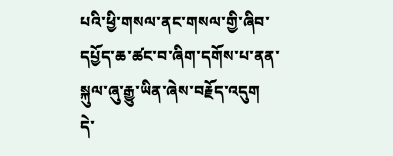པའི་ཕྱི་གསལ་ནང་གསལ་གྱི་ཞིབ་དཔྱོད་ཆ་ཚང་བ་ཞིག་དགོས་པ་ནན་སྐུལ་ཞུ་རྒྱུ་ཡིན་ཞེས་བརྗོད་འདུག
དེ་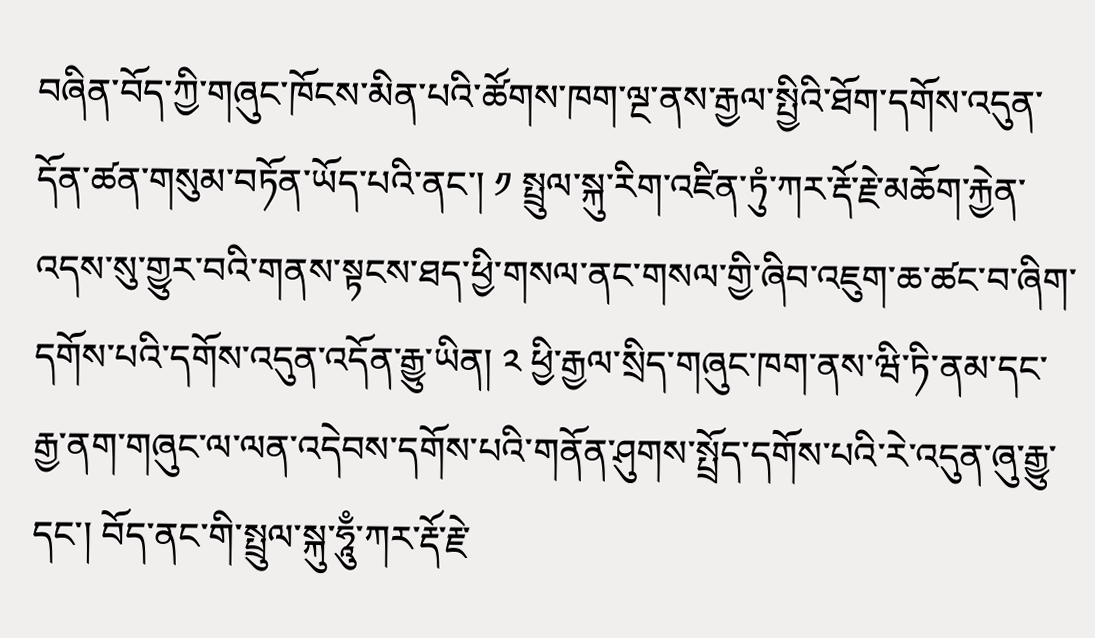བཞིན་བོད་ཀྱི་གཞུང་ཁོངས་མིན་པའི་ཚོགས་ཁག་ལྔ་ནས་རྒྱལ་སྤྱིའི་ཐོག་དགོས་འདུན་དོན་ཚན་གསུམ་བཏོན་ཡོད་པའི་ནང་། ༡ སྤྲུལ་སྐུ་རིག་འཛིན་ཏུཾ་ཀར་རྡོ་རྗེ་མཆོག་རྐྱེན་འདས་སུ་གྱུར་བའི་གནས་སྟངས་ཐད་ཕྱི་གསལ་ནང་གསལ་གྱི་ཞིབ་འཇུག་ཆ་ཚང་བ་ཞིག་དགོས་པའི་དགོས་འདུན་འདོན་རྒྱུ་ཡིན། ༢ ཕྱི་རྒྱལ་སྲིད་གཞུང་ཁག་ནས་ཝི་ཏི་ནམ་དང་རྒྱ་ནག་གཞུང་ལ་ལན་འདེབས་དགོས་པའི་གནོན་ཤུགས་སྤྲོད་དགོས་པའི་རེ་འདུན་ཞུ་རྒྱུ་དང་། བོད་ནང་གི་སྤྲུལ་སྐུ་ཧཱུྃ་ཀར་རྡོ་རྗེ་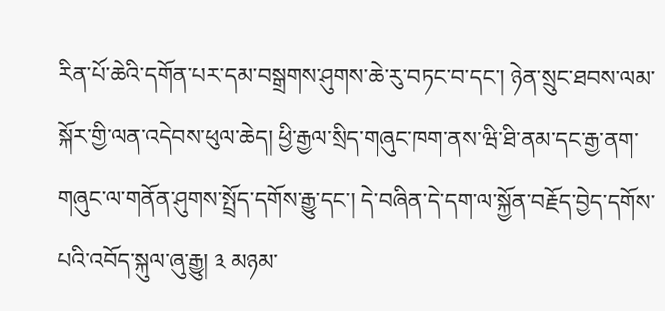རིན་པོ་ཆེའི་དགོན་པར་དམ་བསྒྲགས་ཤུགས་ཆེ་རུ་བཏང་བ་དང་། ཉེན་སྲུང་ཐབས་ལམ་སྐོར་གྱི་ལན་འདེབས་ཕུལ་ཆེད། ཕྱི་རྒྱལ་སྲིད་གཞུང་ཁག་ནས་ཝི་ཐི་ནམ་དང་རྒྱ་ནག་གཞུང་ལ་གནོན་ཤུགས་སྤྲོད་དགོས་རྒྱུ་དང་། དེ་བཞིན་དེ་དག་ལ་སྐྱོན་བརྗོད་བྱེད་དགོས་པའི་འབོད་སྐུལ་ཞུ་རྒྱུ། ༣ མཉམ་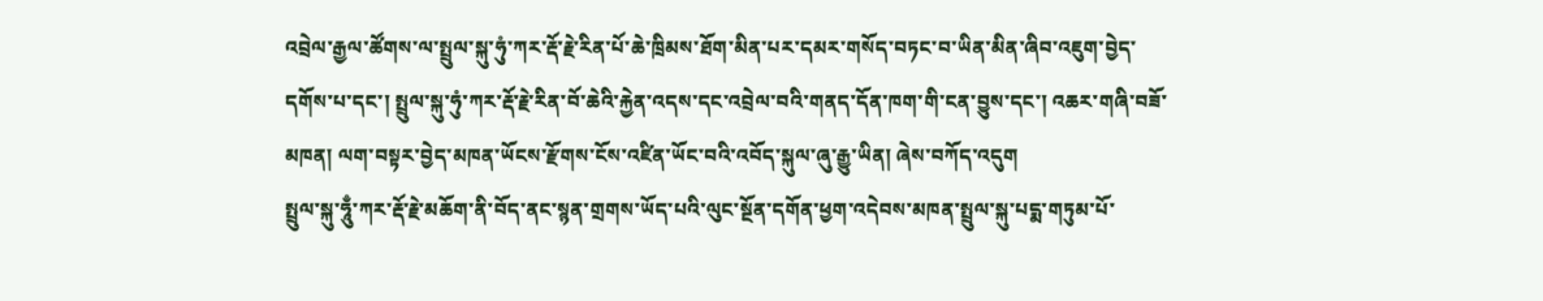འབྲེལ་རྒྱལ་ཚོགས་ལ་སྤྲུལ་སྐུ་ཧུཾ་ཀར་རྡོ་རྗེ་རིན་པོ་ཆེ་ཁྲིམས་ཐོག་མིན་པར་དམར་གསོད་བཏང་བ་ཡིན་མིན་ཞིབ་འཇུག་བྱེད་དགོས་པ་དང་། སྤྲུལ་སྐུ་ཧུཾ་ཀར་རྡོ་རྗེ་རིན་བོ་ཆེའི་རྐྱེན་འདས་དང་འབྲེལ་བའི་གནད་དོན་ཁག་གི་ངན་བྱུས་དང་། འཆར་གཞི་བཟོ་མཁན། ལག་བསྟར་བྱེད་མཁན་ཡོངས་རྫོགས་ངོས་འཛིན་ཡོང་བའི་འབོད་སྐུལ་ཞུ་རྒྱུ་ཡིན། ཞེས་བཀོད་འདུག
སྤྲུལ་སྐུ་ཧཱུྃ་ཀར་རྡོ་རྗེ་མཆོག་ནི་བོད་ནང་སྙན་གྲགས་ཡོད་པའི་ལུང་སྔོན་དགོན་ཕྱག་འདེབས་མཁན་སྤྲུལ་སྐུ་པདྨ་གཏུམ་པོ་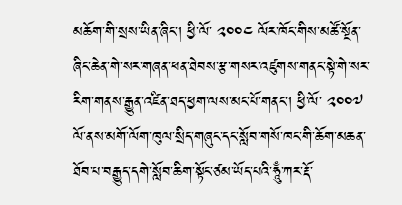མཆོག་གི་སྲས་ཡིན་ཞིང་། ཕྱི་ལོ་ ༢༠༠༤ ལོར་ཁོང་གིས་མཚོ་སྔོན་ཞིང་ཆེན་གེ་སར་གཞན་ཕན་ཐེབས་རྩ་གསར་འཛུགས་གནང་སྟེ་གེ་སར་རིག་གནས་རྒྱུན་འཛིན་ཐད་ཕྱག་ལས་མང་པོ་གནང་། ཕྱི་ལོ་ ༢༠༠༧ ལོ་ནས་མགོ་ལོག་ཁུལ་སྲིད་གཞུང་དང་སློབ་གསོ་ཁང་གི་ཆོག་མཆན་ཐོབ་པ་བརྒྱུད་དགེ་སློབ་ཆིག་སྟོང་ཙམ་ཡོད་པའི་ཧཱུྃ་ཀར་རྡོ་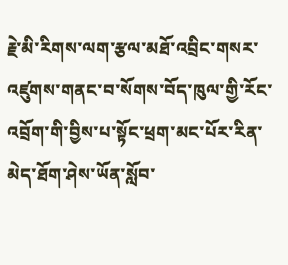རྗེ་མི་རིགས་ལག་རྩལ་མཐོ་འབྲིང་གསར་འཛུགས་གནང་བ་སོགས་བོད་ཁུལ་གྱི་རོང་འབྲོག་གི་བྱིས་པ་སྟོང་ཕྲག་མང་པོར་རིན་མེད་ཐོག་ཤེས་ཡོན་སློབ་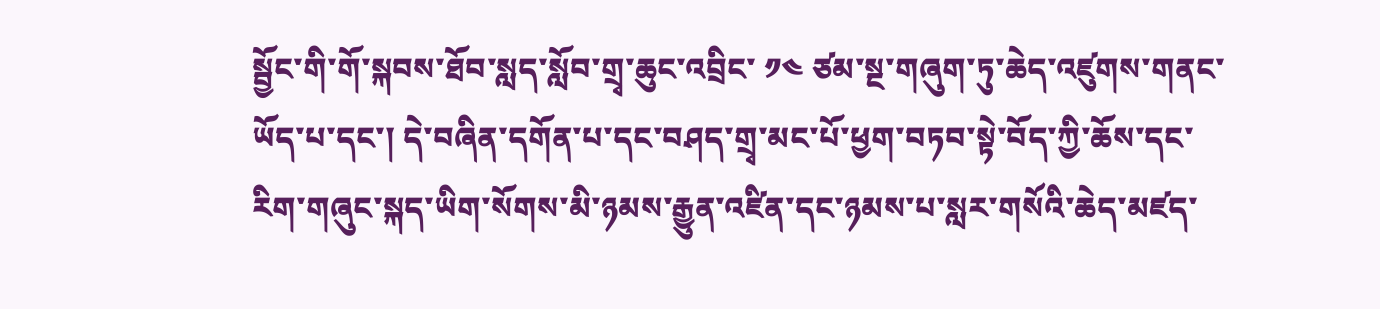སྦྱོང་གི་གོ་སྐབས་ཐོབ་སླད་སློབ་གྲྭ་ཆུང་འབྲིང་ ༡༤ ཙམ་སྔ་གཞུག་ཏུ་ཆེད་འཛུགས་གནང་ཡོད་པ་དང་། དེ་བཞིན་དགོན་པ་དང་བཤད་གྲྭ་མང་པོ་ཕྱག་བཏབ་སྟེ་བོད་ཀྱི་ཆོས་དང་རིག་གཞུང་སྐད་ཡིག་སོགས་མི་ཉམས་རྒྱུན་འཛིན་དང་ཉམས་པ་སླར་གསོའི་ཆེད་མཛད་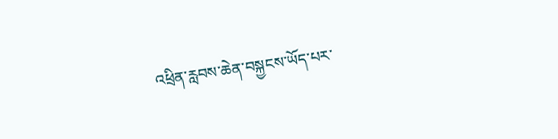འཕྲིན་རླབས་ཆེན་བསྐྱངས་ཡོད་པར་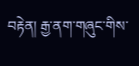བརྟེན། རྒྱ་ནག་གཞུང་གིས་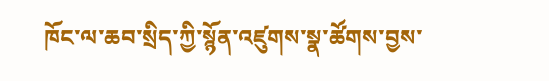ཁོང་ལ་ཆབ་སྲིད་ཀྱི་སྙོན་འཛུགས་སྣ་ཚོགས་བྱས་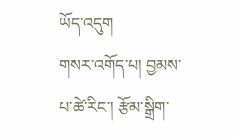ཡོད་འདུག
གསར་འགོད་པ། བྱམས་པ་ཚེ་རིང་། རྩོམ་སྒྲིག་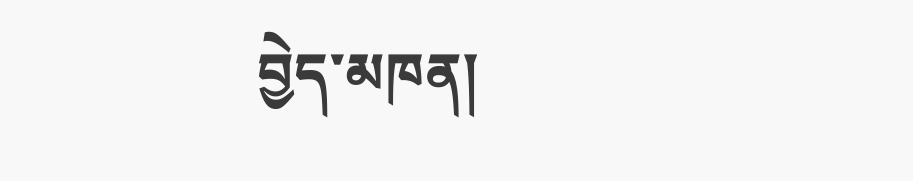བྱེད་མཁན།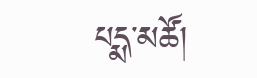པདྨ་མཚོ།